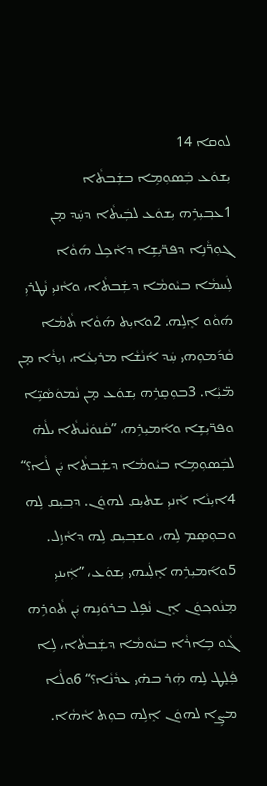ܠܘܩܐ 14
ܝܼܫܘܿܥ ܒܲܣܘܼܡܹܐ ܒܫܲܒܬܵܐ
1ܥܒ݂ܝܼܪܹܗ ܝܼܫܘܿܥ ܠܒܲܝܬܵܐ ܕܚܲܕ ܡ̣ܢ ܓܘܼܪ̈ܵܢܹܐ ܕܦܪ̈ܝܼܫܹܐ ܕܐܵܟܹܠ ܗ݇ܘܵܐ ܠܲܚܡܵܐ ܒܝܵܘܡܵܐ ܕܫܲܒܬܵܐ، ܘܐܵܢܝܼ ܢܵܛܪܝܼ ܗ݇ܘܵܘ ܐܸܠܹܗ. 2ܘܐܝܼܬ ܗ݇ܘܵܐ ܬܵܡܵܐ ܩܵܕ݇ܡܘܼܗܝ ܚܲܕ ܐ݇ܢܵܫܵܐ ܡܪܝܼܥܵܐ، ܙܝܼܪܵܐ ܡ̣ܢ ܡ̈ܝܼܵܐ. 3ܒܘܼܩܸܪܹܗ ܝܼܫܘܿܥ ܡ̣ܢ ܢܵܡܘܿܣܵܝܹ̈ܐ ܘܦܪ̈ܝܼܫܹܐ ܘܐ݇ܡܝܼܪܹܗ، ”ܩܵܢܘܿܢܵܝܬܵܐ ܝܠܵܗ̇ ܠܒܲܣܘܼܡܹܐ ܒܝܵܘܡܵܐ ܕܫܲܒܬܵܐ ܝܲܢ ܠܵܐ؟“ 4ܐܝܼܢܵܐ ܐܵܢܝܼ ܫܬܝܼܩ ܠܗܘܿܢ. ܕܒ݂ܝܼܩ ܠܹܗ ܘܒܘܼܣܸܡ ܠܹܗ، ܘܫܒ݂ܝܼܩ ܠܹܗ ܕܐܵܙܹܠ. 5ܘܐ݇ܡܝܼܪܹܗ ܐܸܠܲܝܗܝ ܝܼܫܘܿܥ، ”ܐܲܝܢܝܼ ܡܸܢܵܘܟ݂ܘܿܢ ܐܸܢ ܢܵܦܹܠ ܒܪܘܿܢܹܗ ܝܲܢ ܬܵܘܪܹܗ ܓܵܘ ܒܹܐܪܵܐ ܒܝܵܘܡܵܐ ܕܫܲܒܬܵܐ، ܠܹܐ ܦܲܠܸܛ ܠܹܗ ܗܲܪ ܒܗ̇ܝ ܥܕܵܢܵܐ؟“ 6ܘܠܵܐ ܡܨܹܐ ܠܗܘܿܢ ܐܸܠܹܗ ܒܘܼܬ ܐܵܗܵܐ.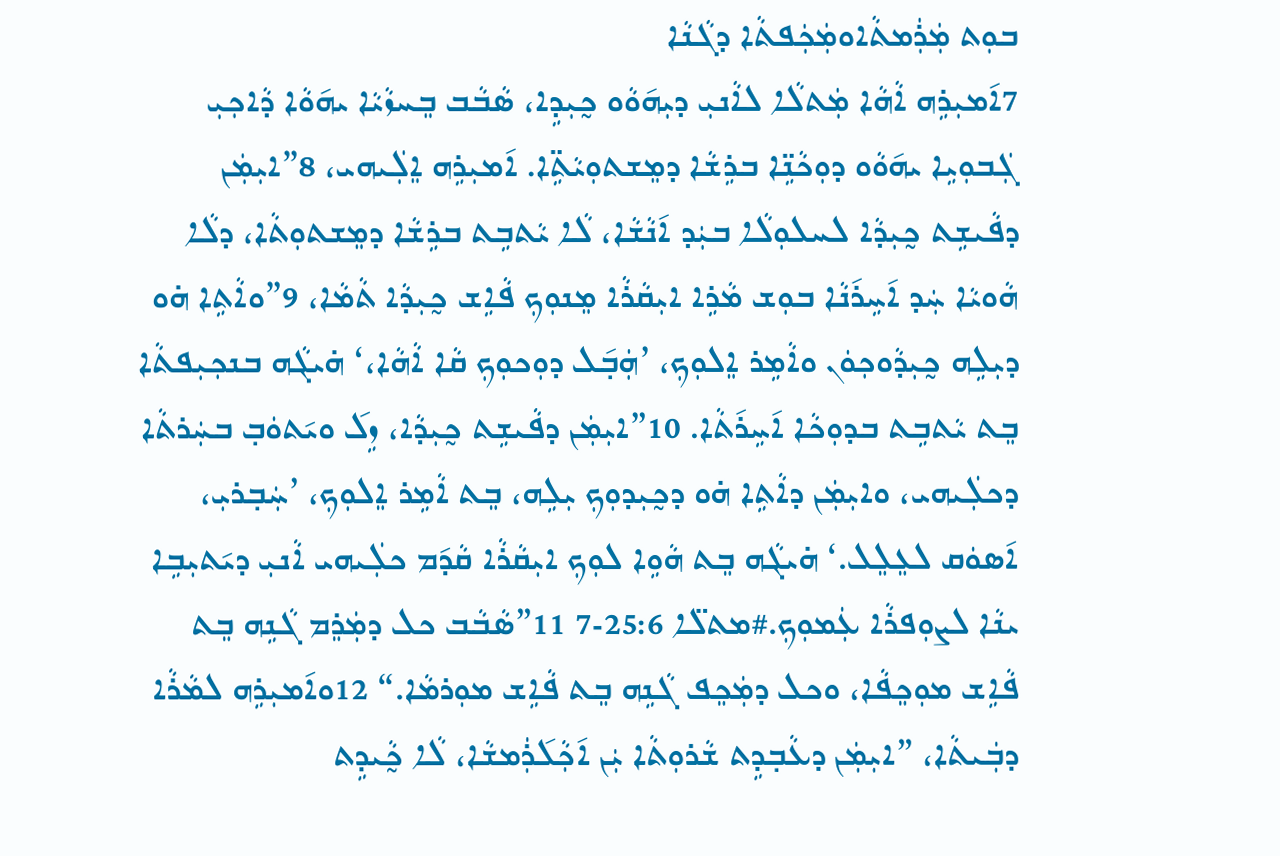ܒܘܼܬ ܡܲܪܲܡܬܵܐܘܡܲܟܲܦܬܵܐ ܕܓܵܢܵܐ
7ܐ݇ܡܝܼܪܹܗ ܐܵܗܵܐ ܡܲܬܠܵܐ ܠܐܵܢܝܼ ܕܝܼܗ݇ܘܵܘ ܟ̰ܝܼܕܹܐ، ܣܵܒܵܒ ܒܸܚܙܵܝܵܐ ܝܗ݇ܘܵܐ ܕܵܐܟ݂ܝܼ ܓܲܒܘܼܝܹܐ ܝܗ݇ܘܵܘ ܕܘܼܟܵܢܹ̈ܐ ܒܪܹܫܵܐ ܕܡܸܫܬܘܼܝܵܬܹ̈ܐ. ܐ݇ܡܝܼܪܹܗ ܐܸܠܲܝܗܝ، 8”ܐܝܼܡܲܢ ܕܦܵܝܫܹܬ ܟ̰ܝܼܕܵܐ ܠܚܠܘܼܠܵܐ ܒܝܲܕ ܐ݇ܢܵܫܵܐ، ܠܵܐ ܝܵܬܒܹܬ ܒܪܹܫܵܐ ܕܡܸܫܬܘܼܬܵܐ، ܕܠܵܐ ܗܵܘܝܵܐ ܚܲܕ ܐ݇ܚܹܪ݇ܢܵܐ ܒܘܼܫ ܡܵܪܹܐ ܐܝܼܩܵܪܵܐ ܡܸܢܘܼܟ݂ ܦܵܐܹܫ ܟ̰ܝܼܕܵܐ ܬܵܡܵܐ، 9”ܘܐܵܬܹܐ ܗ̇ܘ ܕܝܼܠܹܗ ܟ̰ܝܼܕܵܘܟ݂ܘܿܢ ܘܐܵܡܹܪ ܐܸܠܘܼܟ݂، ’ܗܲܒ݂݇ܠ ܕܘܼܟܘܼܟ݂ ܩܵܐ ܐܵܗܵܐ،‘ ܗ̇ܝܓܵܗ ܒܢܟ݂ܝܼܦܬܵܐ ܒܸܬ ܝܵܬܒܹܬ ܒܕܘܼܟܵܐ ܐ݇ܚܹܪ݇ܬܵܐ. 10”ܐܝܼܡܲܢ ܕܦܵܝܫܹܬ ܟ̰ܝܼܕܵܐ، ܙܹܠ݇ ܘܝ݇ܬܘܿܒ݂ ܒܚܲܪܬܵܐ ܕܟܠܲܝܗܝ، ܘܐܝܼܡܲܢ ܕܐܵܬܹܐ ܗ̇ܘ ܕܟ̰ܝܼܕܘܼܟ݂ ܝܼܠܹܗ، ܒܸܬ ܐܵܡܹܪ ܐܸܠܘܼܟ݂، ’ܚܲܒ݂ܪܝܼ، ܐ݇ܣܘܿܩ ܠܥܸܠܸܠ.‘ ܗ̇ܝܓܵܗ ܒܸܬ ܗܵܘܹܐ ܠܘܼܟ݂ ܐܝܼܩܵܪܵܐ ܩܵܕ݇ܡ ܟܠܲܝܗܝ ܐܵܢܝܼ ܕܝ݇ܬܝܼܒܹܐ ܝܢܵܐ ܠܨܘܼܦܪܵܐ ܥܲܡܘܼܟ݂.#ܡܬܠ̈ܐ 25:6‐7 11”ܣܵܒܵܒ ܟܠ ܕܡܲܪܸܡ ܓܵܢܹܗ ܒܸܬ ܦܵܐܹܫ ܡܘܼܟܸܦܵܐ، ܘܟܠ ܕܡܲܟܸܦ ܓܵܢܹܗ ܒܸܬ ܦܵܐܹܫ ܡܘܼܪܡܵܐ.“ 12ܘܐ݇ܡܝܼܪܹܗ ܠܡܵܪܵܐ ܕܒܲܝܬܵܐ، ”ܐܝܼܡܲܢ ܕܥܵܒ݂ܕܹܬ ܫܵܪܘܼܬܵܐ ܝܲܢ ܐ݇ܟ݂ܵܠ݇ܪܲܡܫܵܐ، ܠܵܐ ܟ̰ܵܝܕܹܬ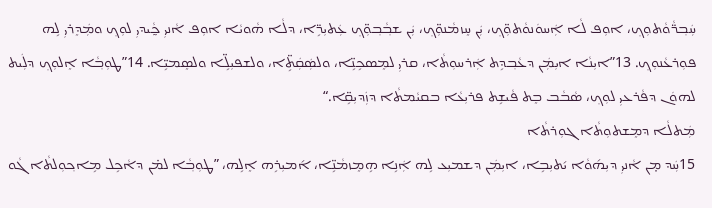ܚܲܒ݂ܪ̈ܵܘܵܬܘܼܟ݂، ܐܘܼܦ ܠܵܐ ܐܲܚܘܿܢܘܵܬܘܼ̈ܟ݂، ܝܲܢ ܚܸܙܡܵܢܘܼ̈ܟ݂، ܝܲܢ ܫܒ݂ܵܒ݂ܘܼ̈ܟ݂ ܥܲܬܝܼܪܹ̈ܐ، ܕܠܵܐ ܗܵܘܝܵܐ ܐܘܼܦ ܐܵܢܝܼ ܟ̰ܵܝܕܝܼ ܠܘܼܟ݂ ܘܡܲܕܸܪܝܼ ܠܹܗ ܦܘܼܪܥܵܢܘܼܟ݂. 13”ܐܝܼܢܵܐ ܐܝܼܡܲܢ ܕܥܵܒ݂ܕܹܬ ܐܲܪܚܘܼܬܵܐ، ܩܪܝܼ ܠܡܸܣܟܹܢܹ̈ܐ، ܘܠܣܲܩܲܬܹ̈ܐ، ܘܠܫܦܝܼܠܹ̈ܐ ܘܠܣܸܡܝܹ̈ܐ. 14”ܛܘܼܒ݂ܵܐ ܐܸܠܘܼܟ݂ ܕܠܲܝܬ ܠܗܘܿܢ ܕܦܵܪܥܝܼ ܠܘܼܟ݂، ܣܵܒܵܒ ܒܸܬ ܦܵܝܫܹܬ ܦܪܝܼܥܵܐ ܒܩܝܵܡܬܵܐ ܕܙܲܕܝܼܩܹ̈ܐ.“
ܡܲܬܠܵܐ ܕܡܸܫܬܘܼܬܵܐ ܓܘܼܪܬܵܐ
15ܚܲܕ ܡ̣ܢ ܐܵܢܝܼ ܕܝܼܗ݇ܘܵܐ ܝ݇ܬܝܼܒܹܐ، ܐܝܼܡܲܢ ܕܫܡܝܼܥ ܠܹܗ ܐܲܢܹܐ ܗܹܡܸܙܡܵܢܹ̈ܐ، ܐ݇ܡܝܼܪܹܗ ܐܸܠܹܗ، ”ܛܘܼܒ݂ܵܐ ܠܡ̇ܢ ܕܐܵܟܹܠ ܡܹܐܟ݂ܘܼܠܬܵܐ ܓܵܘ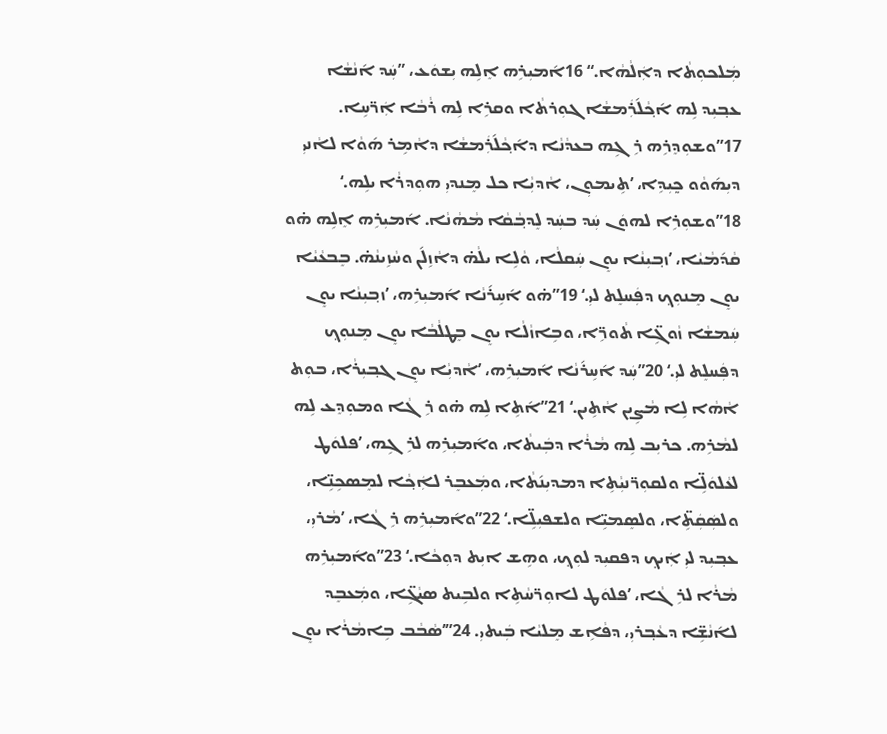ܡܲܠܟܘܼܬܵܐ ܕܐܲܠܵܗܵܐ.“ 16ܐ݇ܡܝܼܪܹܗ ܐܸܠܹܗ ܝܼܫܘܿܥ، ”ܚܲܕ ܐ݇ܢܵܫܵܐ ܥܒ݂ܝܼܕ ܠܹܗ ܐ݇ܟ݂ܵܠ݇ܪܲܡܫܵܐ ܓܘܼܪܬܵܐ ܘܩܪܹܐ ܠܹܗ ܪܵܒܵܐ ܐܲܪ̈ܚܹܐ. 17”ܘܫܘܼܕܸܪܹܗ ܪܹܓܹܗ ܒܥܕܵܢܵܐ ܕܐ݇ܟ݂ܵܠ݇ܪܲܡܫܵܐ ܕܐܵܡܹܪ ܗ݇ܘܵܐ ܠܐܵܢܝܼ ܕܝܼܗ݇ܘܵܘ ܟ̰ܝܼܕܹܐ، ’ܬܹܝܡܘܼܢ، ܐܵܕܝܼܵܐ ܟܠ ܡܸܢܕܝܼ ܗܘܼܕܪܵܐ ܝܠܹܗ.‘ 18”ܘܫܘܼܪܹܐ ܠܗܘܿܢ ܚܲܕ ܒܚܲܕ ܠܸܕܒ݂ܵܩܵܐ ܡܵܗܵܢܵܐ. ܐ݇ܡܝܼܪܹܗ ܐܸܠܹܗ ܗ̇ܘ ܩܵܕ݇ܡܵܝܵܐ، ’ܙܒ݂ܝܼܢܵܐ ܝܘܸܢ ܚܲܩܠܵܐ، ܘܵܠܹܐ ܝܠܵܗ̇ ܕܐܵܙܹܠ݇ܢ ܘܚܵܙܹܝܢܵܗ̇. ܒܸܒܥܵܝܵܐ ܝܘܸܢ ܡܸܢܘܼܟ݂ ܕܦܲܚܠܸܬ ܠܝܼ.‘ 19”ܗ̇ܘ ܐ݇ܚܹܪ݇ܢܵܐ ܐ݇ܡܝܼܪܹܗ، ’ܙܒ݂ܝܼܢܵܐ ܝܘܸܢ ܚܲܡܫܵܐ ܙܵܘܓܹ̈ܐ ܬܵܘܪܹ̈ܐ، ܘܒܹܐܙܵܠܵܐ ܝܘܸܢ ܒܸܛܠܵܒܵܐ ܝܘܸܢ ܡܸܢܘܼܟ݂ ܕܦܲܚܠܸܬ ܠܝܼ.‘ 20”ܚܲܕ ܐ݇ܚܹܪ݇ܢܵܐ ܐ݇ܡܝܼܪܹܗ، ’ܐܵܕܝܼܵܐ ܝܘܸܢ ܓܒ݂ܝܼܪܵܐ، ܒܘܼܬ ܐܵܗܵܐ ܠܹܐ ܡܵܨܹܝܢ ܐܵܬܹܝܢ.‘ 21”ܐ݇ܬܹܐ ܠܹܗ ܗ̇ܘ ܪܹܓܵܐ ܘܡܘܼܕܸܥ ܠܹܗ ܠܡܵܪܹܗ. ܟܪܝܼܒ ܠܹܗ ܡܵܪܵܐ ܕܒܲܝܬܵܐ، ܘܐ݇ܡܝܼܪܹܗ ܠܪܹܓܹܗ، ’ܦܠܘܿܛ ܠܥܵܠܘܿܠܹ̈ܐ ܘܠܩܘܼܪ̈ܢܝܼܵܬܹܐ ܕܡܕܝܼܢ݇ܬܵܐ، ܘܡܲܥܒܸܪ ܠܐܲܟ݂ܵܐ ܠܡܸܣܟܹܢܹ̈ܐ، ܘܠܣܲܩܲܬܹ̈ܐ، ܘܠܣܸܡܝܹ̈ܐ ܘܠܫܦܝܼܠܹ̈ܐ.‘ 22”ܘܐ݇ܡܝܼܪܹܗ ܪܹܓܵܐ، ’ܡܵܪܝܼ، ܥܒ݂ܝܼܕ ܠܝܼ ܐܲܝܟ݂ ܕܦܩܝܼܕ ܠܘܼܟ݂، ܘܗܹܫ ܐܝܼܬ ܕܘܼܟܵܐ.‘ 23”ܘܐ݇ܡܝܼܪܹܗ ܡܵܪܵܐ ܠܪܹܓܵܐ، ’ܦܠܘܿܛ ܠܐܘܼܪ̈ܚܵܬܹܐ ܘܠܒܹܝܬ ܣܝܵܓܹ̈ܐ، ܘܡܲܥܒܸܕ ܠܐ݇ܢܵܫܹ̈ܐ ܕܥܵܒ݂ܪܝܼ، ܕܦܵܐܹܫ ܡܸܠܝܵܐ ܒܲܝܬܝܼ. 24”’ܣܵܒܵܒ ܒܹܐܡܵܪܵܐ ܝܘܸܢ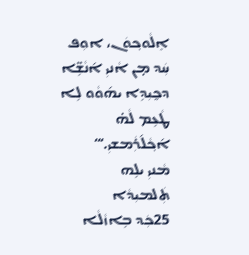ܐܸܠܵܘܟ݂ܘܿܢ، ܐܘܼܦ ܚܲܕ ܡ̣ܢ ܐܵܢܝܼ ܐ݇ܢܵܫܹ̈ܐ ܕܟ̰ܝܼܕܹܐ ܝܗ݇ܘܵܘ ܠܹܐ ܛܵܥܹܡ ܠܵܗ̇ ܐ݇ܟ݂ܵܠ݇ܪܲܡܫܝܼ.‘“
ܡܵܢܝܼ ܝܠܹܗ ܬܲܠܡܝܼܕܵܐ
25ܟܲܕ ܒܹܐܙܵܠܵܐ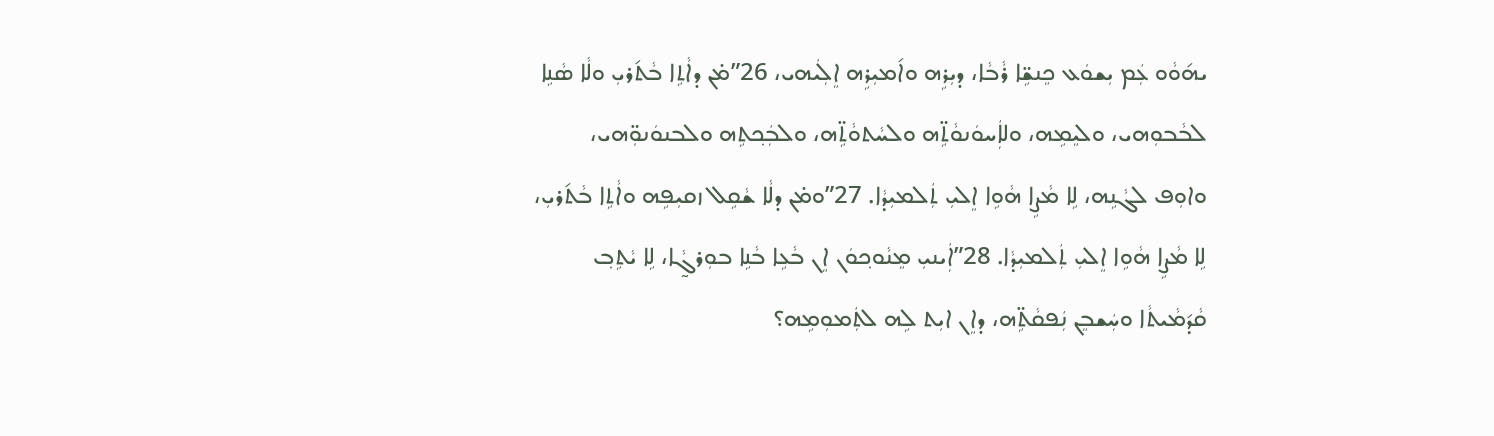ܝܗ݇ܘܵܘ ܥܲܡ ܝܼܫܘܿܥ ܟܸܢܫܹ̈ܐ ܪܵܒܵܐ، ܕܝܼܪܹܗ ܘܐ݇ܡܝܼܪܹܗ ܐܸܠܲܝܗܝ، 26”ܡ̇ܢ ܕܐܵܬܹܐ ܒܵܬ݇ܪܝܼ ܘܠܵܐ ܣܵܢܹܐ ܠܒܵܒܘܼܗܝ، ܘܠܝܸܡܹܗ، ܘܠܐܲܚܘܿܢܘܵܬܹ̈ܗ ܘܠܚܵܬܘܵܬܹ̈ܗ، ܘܠܒܲܟ݂ܬܹܗ ܘܠܒܢܘܿܢܘܼ̈ܗܝ، ܘܐܘܼܦ ܠܓܵܢܹܗ، ܠܹܐ ܡܵܨܹܐ ܗܵܘܹܐ ܐܸܠܝܼ ܬܲܠܡܝܼܕܵܐ. 27”ܘܡ̇ܢ ܕܠܵܐ ܫܵܩܹܠ ܙܩܝܼܦܹܗ ܘܐܵܬܹܐ ܒܵܬ݇ܪܝܼ، ܠܹܐ ܡܵܨܹܐ ܗܵܘܹܐ ܐܸܠܝܼ ܬܲܠܡܝܼܕܵܐ. 28”ܐܲܝܢܝܼ ܡܸܢܵܘܟ݂ܘܿܢ ܐܸܢ ܒܵܥܹܐ ܒܵܢܹܐ ܒܘܼܪܓ̰ܵܐ، ܠܹܐ ܝܵܬܹܒ݂ ܩܵܕ݇ܡܵܝܬܵܐ ܘܚܲܫܒܸܢ ܢܲܦܩܵܬܹ̈ܗ، ܕܐܸܢ ܐܝܼܬ ܠܹܗ ܠܬܲܡܘܼܡܹܗ؟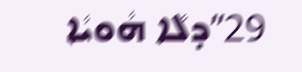29”ܕܠܵܐ ܗܵܘܝܵܐ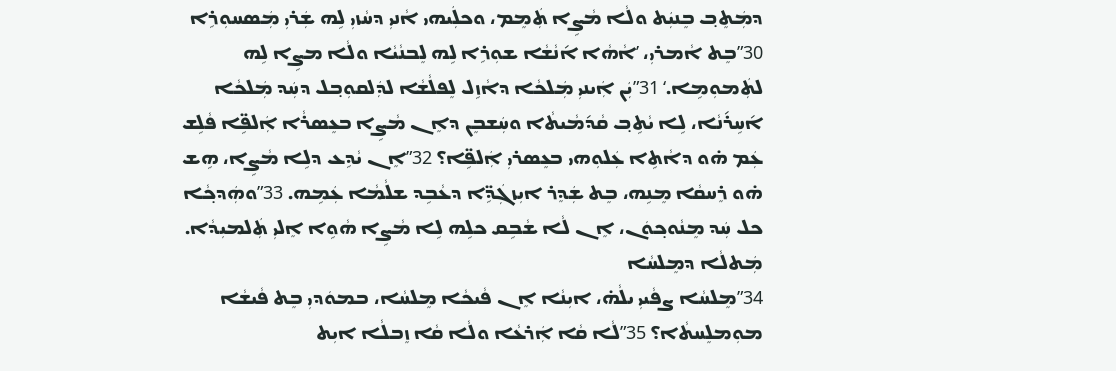ܕܡܲܬܸܒ݂ ܒܸܢܝܲܬ ܘܠܵܐ ܡܵܨܹܐ ܬܲܡܸܡ، ܘܟܠܲܝܗܝ ܐܵܢܝܼ ܕܚܵܙܝܼ ܠܹܗ ܫܲܪܝܼ ܡܲܣܚܘܼܪܹܐ 30”ܒܸܬ ܐܵܡܪܝܼ، ’ܐܵܗܵܐ ܐ݇ܢܵܫܵܐ ܫܘܼܪܹܐ ܠܹܗ ܠܸܒܢܵܝܵܐ ܘܠܵܐ ܡܨܹܐ ܠܹܗ ܠܬܲܡܘܼܡܹܐ.‘ 31”ܝܲܢ ܐܲܝܢܝܼ ܡܲܠܟܵܐ ܕܐܵܙܹܠ ܠܸܦܠܵܫܵܐ ܠܕܲܠܩܘܼܒ݂ܠ ܕܚܲܕ ܡܲܠܟܵܐ ܐ݇ܚܹܪ݇ܢܵܐ، ܠܹܐ ܝܵܬܹܒ݂ ܩܵܕ݇ܡܵܝܬܵܐ ܘܚܲܫܒܸܢ ܕܐܸܢ ܡܵܨܹܐ ܒܥܸܣܪܵܐ ܐܲܠܦܹ̈ܐ ܦܵܠܹܫ ܥܲܡ ܗ̇ܘ ܕܐܵܬܹܐ ܥܲܠܘܼܗܝ ܒܥܸܣܪܝܼ ܐܲܠܦܹ̈ܐ؟ 32”ܐܸܢ ܝܵܕܹܥ ܕܠܹܐ ܡܵܨܹܐ، ܗܹܫ ܗ̇ܘ ܪܸܚܩܵܐ ܡܸܢܹܗ، ܒܸܬ ܫܲܕܸܪ ܐܝܼܙܓܲܕܹ̈ܐ ܕܥܵܒܹܕ ܫܠܵܡܵܐ ܥܲܡܹܗ. 33”ܘܗܲܕܟ݂ܵܐ ܟܠ ܚܲܕ ܡܸܢܵܘܟ݂ܘܿܢ، ܐܸܢ ܠܵܐ ܫܵܒܹܩ ܟܠܹܗ ܠܹܐ ܡܵܨܹܐ ܗܵܘܹܐ ܐܸܠܝܼ ܬܲܠܡܝܼܕܵܐ.
ܡܲܬܠܵܐ ܕܡܸܠܚܵܐ
34”ܡܸܠܚܵܐ ܨܦܵܝܝܼ ܝܠܵܗ̇، ܐܝܼܢܵܐ ܐܸܢ ܦܵܝܟܵܐ ܡܸܠܚܵܐ، ܒܡܘܿܕܝܼ ܒܸܬ ܦܵܝܫܵܐ ܡܘܼܡܠܸܚܬܵܐ؟ 35”ܠܵܐ ܩܵܐ ܐܲܪܥܵܐ ܘܠܵܐ ܩܵܐ ܙܸܒܠܵܐ ܐܝܼܬ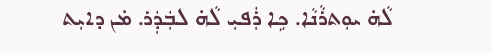ܠܵܗ̇ ܝܘܼܬܪܵܢܵܐ. ܟܹܐ ܪܲܦܝܼ ܠܵܗ̇ ܠܒܲܕܲܪ. ܡ̇ܢ ܕܐܝܼܬ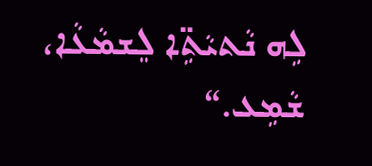ܠܹܗ ܢܵܬܝܵܬܹ̈ܐ ܠܸܫܡܵܥܵܐ، ܫܵܡܹܥ.“